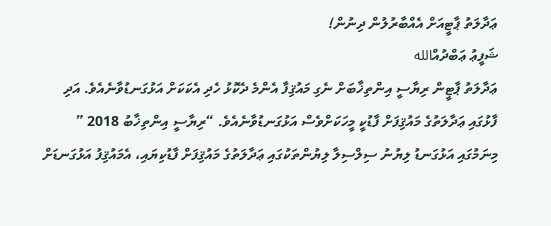ޢަދާލަތު ޕާޓީއަށް އެއްބާރުލުން ދިނުން!
ޝަފީޢު ޢަބްދުއްالله
ޢަދާލަތު ޕާޓީން ރިޔާސީ އިންތިޚާބަށް ނެގި މައުޤިފާ އެންމެ ދެކޮޅު ހެދި އެކަކަށް އަޅުގަނޑުވާނެއެވެ. އަދި ފާޅުގައި ޢަދާލަތުގެ މައުޤިފަށް ފާޑުކީ މީހަކަށްވެސް އަޅުގަނޑުވާނެއެވެ. “ރިޔާސީ އިންތިޚާބު 2018 ” މިނަމުގައި އަޅުގަނޑު ލިޔުނު ސިލްސިލާ ލިޔުންތަކުގައި ޢަދާލަތުގެ މައުޤިފަށް ފާޑުކިޔައި، އެމައުޤިފު އަޅުގަނޑަށް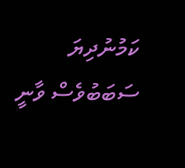ކަމުނުދިޔަ ސަބަބުވެސް ވާނީ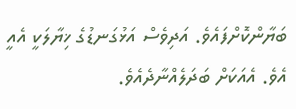ބަޔާންކޮށްފައެވެ. އަދިވެސް އަޅުގަނޑުގެ ޚިޔާލަކީ އެއީ އެވެ. އެއަކަށް ބަދަލެއްނާދެއެވެ.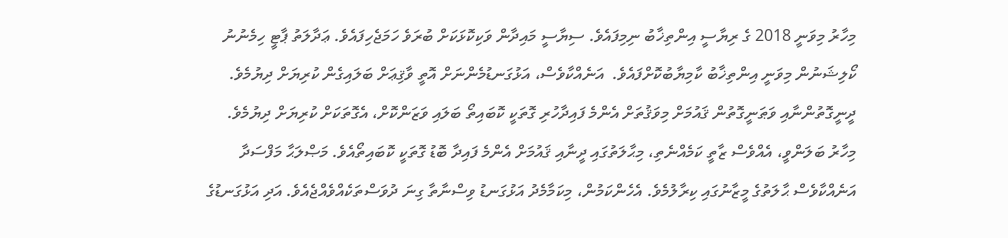މިހާރު މިވަނީ 2018 ގެ ރިޔާސީ އިންތިޚާބު ނިމިފައެވެ. ސިޔާސީ މައިދާން ވަކިކޮޅަކަށް ބުރަވެ ހަމަޖެހިފައެވެ. ޢަދާލަތު ޕާޓީ ހިމެނުނު ކޯލިޝަނުން މިވަނީ އިންތިޚާބު ކާމިޔާބުކޮށްފައެވެ.  އަނެއްކާވެސް، އަޅުގަނޑުމެންނަށް އޮތީ ވާޤިޢަށް ބަލައިގެން ކުރިޔަށް ދިޔުމެވެ. ދީނީގޮތުންނާއި ވަޠަނީގޮތުން ޤައުމަށް މިވަޤުތަށް އެންމެ ފައިދާހުރި ގޮތަކީ ކޮބައިތޯ ބަލައި ވަޒަންކޮށް، އެގޮތަކަށް ކުރިޔަށް ދިޔުމެވެ. މިހާރު ބަލަންވީ، އެއްވެސް ޒާތީ ކަމެއްނެތި، މިޙާލަތުގައި ދީނާއި ޤައުމަށް އެންމެ ފައިދާ ބޮޑު ގޮތަކީ ކޮބައިތޯއެވެ. މަޞްލަޙާ މަފްސަދާ އަނެއްކާވެސް ޙާލަތުގެ މީޒާނުގައި ކިރާލުމެވެ. އެހެންކަމުން، މިކަމާމެދު އަޅުގަނޑު ވިސްނާތާ ގިނަ ދުވަސްތަކެއްވެއްޖެއެވެ. އަދި އަޅުގަނޑުގެ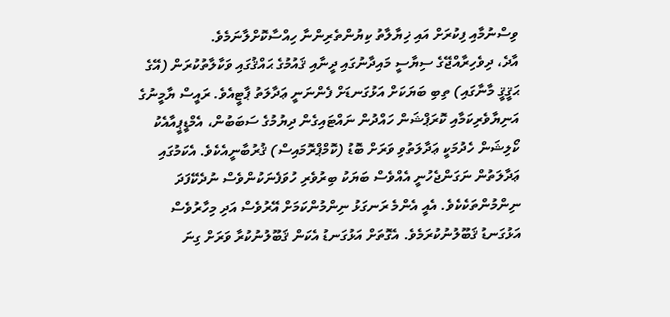ވިސްނުމާއި ފިކުރަށް އައި ޚިޔާލާތު ކިޔުންތެރިންނާ ހިއްސާކޮށްލާނަމެވެ.
އާދެ، ދިވެހިރާއްޖޭގެ ސިޔާސީ މައިދާނުގައި ދީނާއި ޤައުމުގެ ޙައްޤުގައި ވަކާލާތުކުރަން (އޭގެ ޙަޤީޤީ މާނާގައި) ތިބި ބަޔަކަށް އަޅުގަނޑަށް ފެންނަނީ ޢަދާލަތު ޕާޓީއެވެ. ރައީސް ޔާމީނުގެ އަނިޔާވެރިކަމާއި ކޮރަޕްޝަން ހައްދުން ނައްޓައިގެން ދިޔުމުގެ ސަބަބުން، އެމްޑީޕީއާއެކު ކޯލިޝަން ހެދުމަކީ ޢަދާލަތުވި ވަރަށް ބޮޑު (ކޮމްޕްރޮމައިސް) ޤުރުބާނީއެކެވެ. އެކަމުގައި ޢަދާލަތުން ނަގަންޖެހުނީ އެއްވެސް ބަޔަކު ބިރުވެރި ހުވަފެނަކުންވެސް ނުދެކޭފަދަ ނިންމުންތަކެކެވެ. އެއީ އެންމެ ރަނގަޅު ނިންމުންކަމަށް އޭރުވެސް އަދި މިހާރުވެސް އަޅުގަނޑު ޤަބޫލުނުކުރަމެވެ. އެގޮތަށް އަޅުގަނޑު އެކަން ޤަބޫލުނުކުރާ ވަރަށް ގިނަ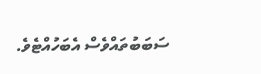ސަބަބުތައްވެސް އެބަހުއްޓެވެ.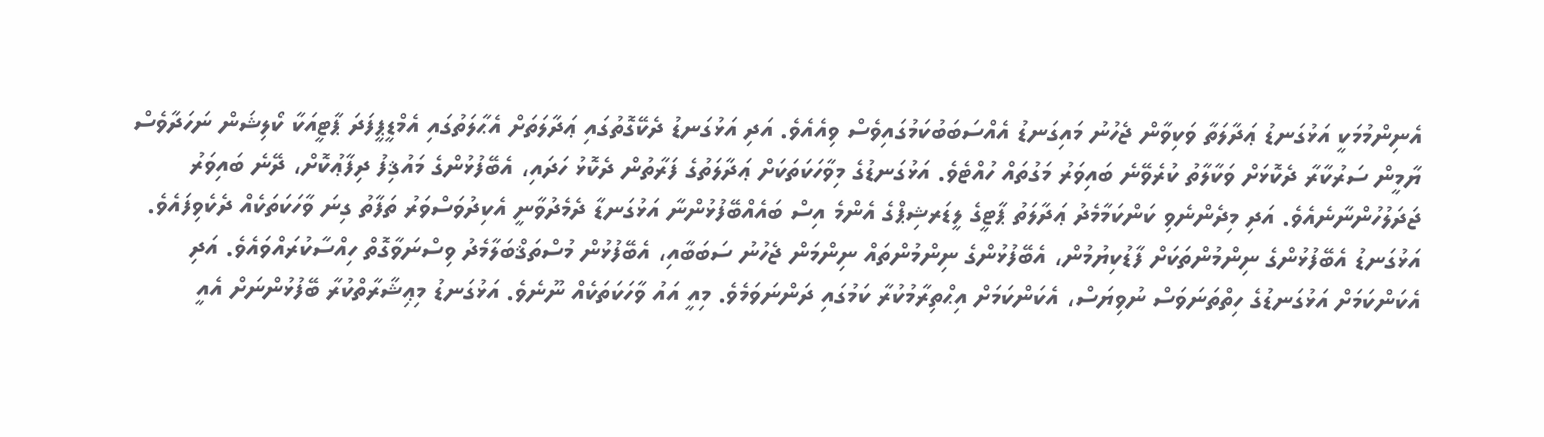އެނިންމުމަކީ އަޅުގަނޑު ޢަދާލަތާ ވަކިވާން ޖެހުނު މައިގަނޑު އެއްސަބަބުކަމުގައިވެސް ވިއެއެވެ. އަދި އަޅުގަނޑު ދެކޭގޮތުގައި ޢަދާލަތަށް އެޙާލަތުގައި އެމްޑީޕީފަދަ ޕާޓީއަކާ ކޯލިޝަން ނަހަދާވެސް ޔާމީން ސަރުކާރާ ދެކޮޅަށް ވަކާލާތު ކުރެވޭނެ ބައިވަރު މަގުތައް ހުއްޓެވެ. އަޅުގަނޑުގެ މިވާހަކަތަކަށް ޢަދާލަތުގެ ފަރާތުން ދެކޮޅު ހަދައި، އެބޭފުޅުންގެ މައުޤިފު ދިފާޢުކޮށް، ދޭނެ ބައިވަރު ޖަދަލުހުންނާނެއެވެ. އަދި މިދެންނެވި ކަންކަމާމެދު ޢަދާލަތު ޕާޓީގެ ލީޑަރޝިޕްގެ އެންމެ އިސް ބައެއްބޭފުޅުންނާ އަޅުގަނޑާ ދެމެދުވާނީ އެކިދުވަސްވަރު ތަފާތު ގިނަ ވާހަކަތަކެއް ދެކެވިފައެވެ. އަޅުގަނޑު އެބޭފުޅުންގެ ނިންމުންތަކަށް ފާޑުކިޔުމުން، އެބޭފުޅުންގެ ނިންމުންތައް ނިންމަން ޖެހުނު ސަބަބާއި، އެބޭފުޅުން މުސްތަޤްބަލާމެދު ވިސްނަވާގޮތް ހިއްސާކުރައްވައެވެ. އަދި އެކަންކަމަށް އަޅުގަނޑުގެ ހިތްތަނަވަސް ނުވިޔަސް، އެކަންކަމަށް އިޙްތިރާމުކުރާ ކަމުގައި ދަންނަވަމެވެ. މިއީ އައު ވާހަކަތަކެއް ނޫނެވެ. އަޅުގަނޑު މިޢިޝާރާތްކުރާ ބޭފުޅުންނަށް އެއީ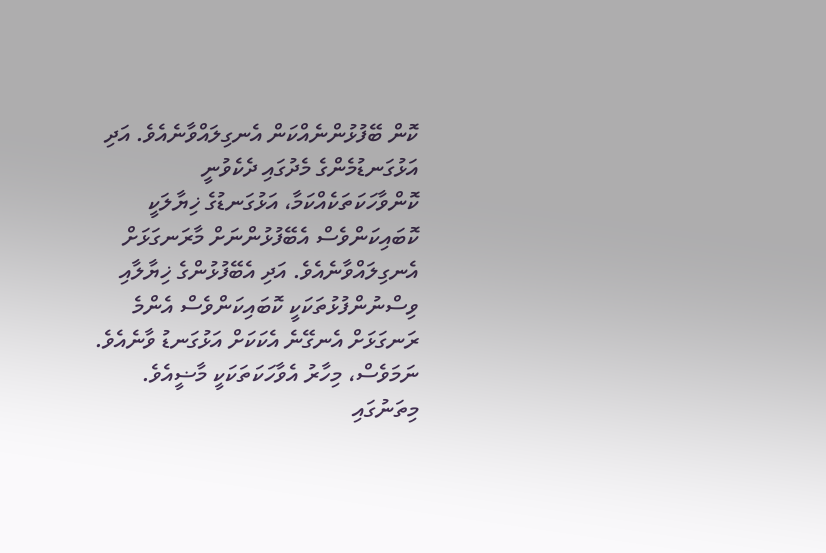ކޮން ބޭފުޅުންނެއްކަން އެނގިލައްވާނެއެވެ. އަދި އަޅުގަނޑުމެންގެ މެދުގައި ދެކެވުނީ ކޮންވާހަކަތަކެއްކަމާ، އަޅުގަނޑުގެ ޚިޔާލަކީ ކޮބައިކަންވެސް އެބޭފުޅުންނަށް މާރަނގަޅަށް އެނގިލައްވާނެއެވެ. އަދި އެބޭފުޅުންގެ ޚިޔާލާއި ވިސްނުންފުޅުތަކަކީ ކޮބައިކަންވެސް އެންމެ ރަނގަޅަށް އެނގޭނެ އެކަކަށް އަޅުގަނޑު ވާނެއެވެ. ނަމަވެސް، މިހާރު އެވާހަކަތަކަކީ މާޟީއެވެ. މިތަނުގައި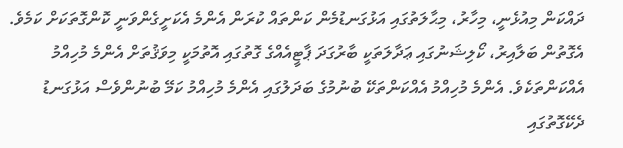ދައްކަން މިއުޅެނީ، މިހާރު، މިޙާލަތުގައި އަޅުގަނޑުމެން ކަންތައް ކުރަން އެންމެ އެކަށީގެންވަނީ ކޮންގޮތަކަށް ކަމެވެ.
އެގޮތުން ބަލާއިރު، ކޯލިޝަނުގައި ޢަދާލަތަކީ ބާރުގަދަ ޕާޓީއެއްގެ ގޮތުގައި އޮތުމަކީ މިވަޤުތަށް އެންމެ މުހިއްމު އެއްކަންތަކެވެ. އެންމެ މުހިއްމު އެއްކަންތަކޭ ބުނުމުގެ ބަދަލުގައި އެންމެ މުހިއްމު ކަމޭ ބުނުންވެސް އަޅުގަނޑު ދެކޭގޮތުގައި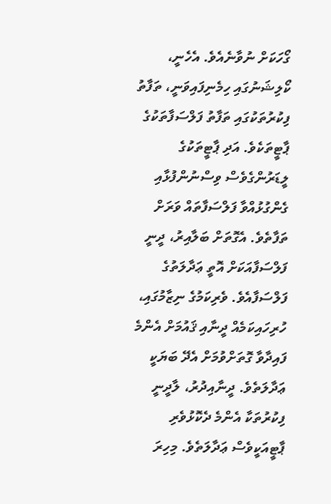ގޯހަކަށް ނުވާނެއެވެ. އެހެނީ، ކޯލިޝަނުގައި ހިމެނިފައިވަނީ، ތަފާތު ފިކުރުތަކުގައި ތަފާތު ފަލްސަފާތަކުގެ ޕާޓީތަކެވެ. އަދި ޕާޓީތަކުގެ ލީޑަރުންގެވެސް ވިސްނުންފުޅާއި ގެންގުޅުއްވާ ފަލްސަފާތައް ވަރަށް ތަފާތެވެ. އެގޮތަށް ބަލާއިރު، ދީނީ ފަލްސަފާއަކަށް އޮތީ ޢަދާލަތުގެ ފަލްސަފާއެވެ. ވެރިކަމުގެ ނިޒާމުގައި، ހުރިހައިކަމެއް ދީނާއި ޤައުމަށް އެންމެ ފައިދާވާ ގޮތަށްވުމަށް އެދޭ ބަޔަކީ ޢަދާލަތެވެ. ދީނާއިދުރު، ލާދީނީ ފިކުރުތަކާ އެންމެ ދެކޮޅުވެރި ޕާޓީއަކީވެސް ޢަދާލަތެވެ. މިހިރަ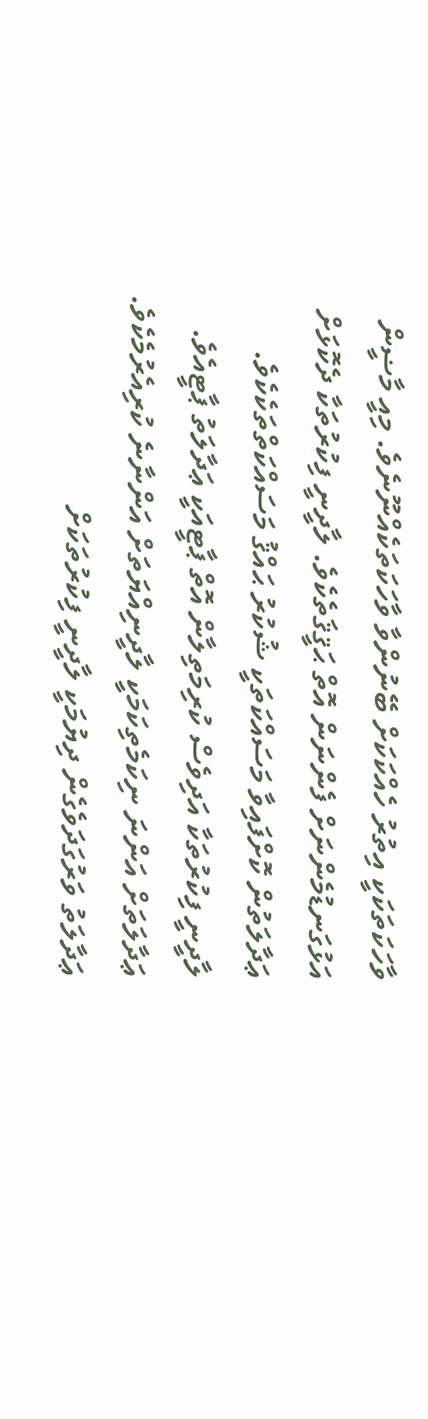ވާހަކަތަކަކީ އިތުރު ހެއްކަކަށް ބޭނުންވާ ވާހަކަތަކެއްނޫނެވެ. މިއީ މާޟީން އަޅުގަނޑުމެންނަށް ފެންނަން އޮތް ޙަޤީޤަތެކެވެ. ލާދީނީ ފިކުރުތަކާ ދެކޮޅަށް ޢަދާލަތުން ކޮށްފައިވާ މަސައްކަތަކީ ޝުކުރު ޙައްޤު މަސައްކަތްތަކެކެވެ.
ލާދީނީ ފިކުރުތަކާ އަދިވެސް ކުރިމަތިލާން އޮތް ޕާޓީއަކީ ޢަދާލަތު ޕާޓީއެވެ. ޢަދާލަތަށް އަންނަ ނިކަމެތިކަމަކީ ލާދީނިއްޔަތަށް އަންނާނެ ކުރިއެރުމެކެވެ. ޢަދާލަތު ވަރުގަދަވެގެން ދިޔުމަކީ ލާދީނީ ފިކުރުތަކަށް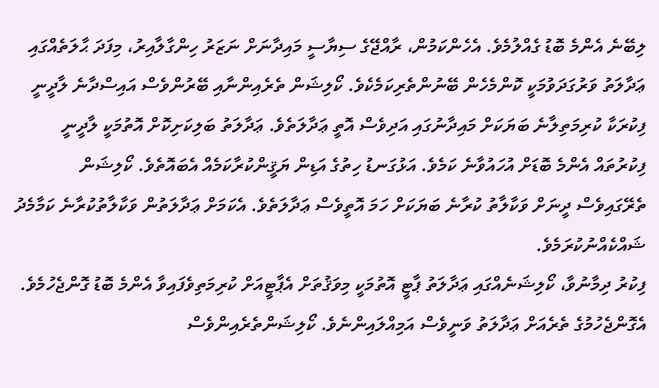ލިބޭނެ އެންމެ ބޮޑު ގެއްލުމެވެ. އެހެންކަމުން، ރާއްޖޭގެ ސިޔާސީ މައިދާނަށް ނަޒަރު ހިންގާލާއިރު، މިފަދަ ޙާލަތެއްގައި ޢަދާލަތު ވަރުގަދަވުމަކީ ކޮންމެހެން ބޭނުންތެރިކަމެކެވެ. ކޯލިޝަން ތެރެއިންނާއި ބޭރުންވެސް އައިސްދާނެ ލާދީނީ ފިކުރަކާ ކުރިމަތިލާނެ ބަޔަކަށް މައިދާނުގައި އަދިވެސް އޮތީ ޢަދާލަތެވެ. ޢަދާލަތު ބަލިކަށިކޮށް އޮތުމަކީ ލާދީނީ ފިކުރުތައް އެންމެ ބޮޑަށް އުހައުވާނެ ކަމެވެ. އަޅުގަނޑު ހިތުގެ އަޑިން ޔަޤީންކުރާކަމެއް އެބައޮތެވެ. ކޯލިޝަން ތެރޭގައިވެސް ދީނަށް ވަކާލާތު ކުރާނެ ބަޔަކަށް ހަމަ އޮތީވެސް ޢަދާލަތެވެ. އެކަމަށް ޢަދާލަތުން ވަކާލާތުކުރާނެ ކަމާމެދު ޝައްކެއްނުކުރަމެވެ.
ފިކުރު ދިމާނުވާ، ކޯލިޝަނެއްގައި ޢަދާލަތު ޕާޓީ އޮތުމަކީ މިވަޤުތަށް އެޕާޓީއަށް ކުރިމަތިވެފައިވާ އެންމެ ބޮޑު ގޮންޖެހުމެވެ. އެގޮންޖެހުމުގެ ތެރެއަށް ޢަދާލަތު ވަނީވެސް އަމިއްލައިންނެވެ. ކޯލިޝަންތެރެއިންވެސް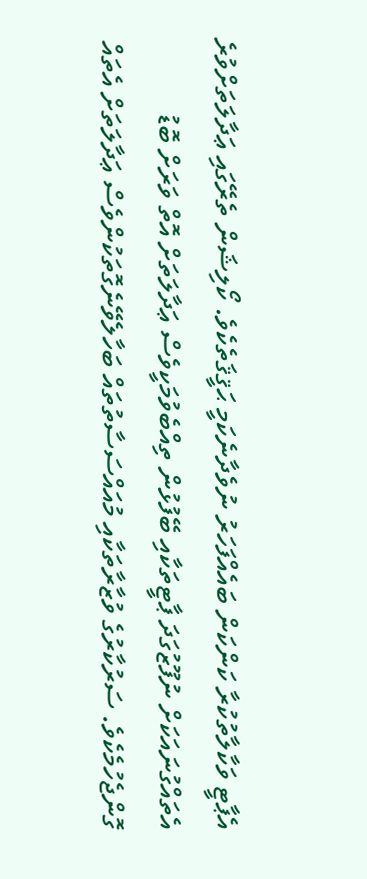އެޕާޓީ ވަކާލާތުކުރާ ކަންކަން ބައެއްފަހަރު ނުވެދާނެކަމީ ޙަޤީޤަތެކެވެ. ކޯލިޝަން ތެރޭގައި ޢަދާލަތަށްވުރެ އެތައްގުނައަކަށް ނުފޫޒުގަދަ ޕާޓީތަކާއި ބޭފުޅުން ތިއްބެވުމަކީވެސް ޢަދާލަތަށް އޮތް ވަރަށް ބޮޑު ގޮންޖެހުމެކެވެ. ސަރުކާރުގެ ވުޒާރާތަކާއި މުއައްސަސާތުތައް ބަހާލެވޭނެގޮތަކުންވެސް ޢަދާލަތަށް އެތައް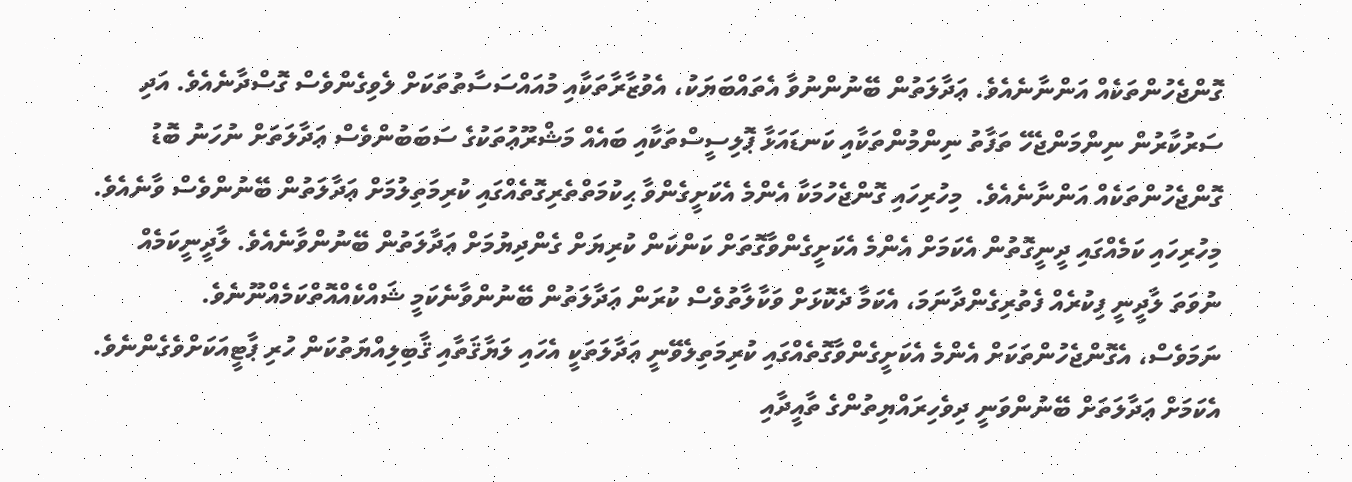ގޮންޖެހުންތަކެއް އަންނާނެއެވެ. ޢަދާލަތުން ބޭނުންނުވާ އެތައްބަޔަކު، އެވުޒާރާތަކާއި މުއައްސަސާތުތަކަށް ލެވިގެންވެސް ގޮސްދާނެއެވެ. އަދި ސަރުކާރުން ނިންމަންޖެހޭ ތަފާތު ނިންމުންތަކާއި ކަނޑައަޅާ ޕޮލިސީސްތަކާއި ބައެއް މަޝްރޫޢުތަކުގެ ސަބަބުންވެސް ޢަދާލަތަށް ނުހަނު ބޮޑު ގޮންޖެހުންތަކެއް އަންނާނެއެވެ.  މިހުރިހައި ގޮންޖެހުމަކާ އެންމެ އެކަށީގެންވާ ޙިކުމަތްތެރިގޮތެއްގައި ކުރިމަތިލުމަށް ޢަދާލަތުން ބޭނުންވެސް ވާނެއެވެ. މިހުރިހައި ކަމެއްގައި ދީނީގޮތުން އެކަމަށް އެންމެ އެކަށީގެންވާގޮތަށް ކަންކަން ކުރިޔަށް ގެންދިޔުމަށް ޢަދާލަތުން ބޭނުންވާނެއެވެ. ލާދީނީކަމެއް ނުވަތަ ލާދީނީ ފިކުރެއް ފެތުރިގެންދާނަމަ، އެކަމާ ދެކޮޅަށް ވަކާލާތުވެސް ކުރަން ޢަދާލަތުން ބޭނުންވާނެކަމީ ޝައްކެއްއޮތްކަމެއްނޫނެވެ.
ނަމަވެސް، އެގޮންޖެހުންތަކަށް އެންމެ އެކަށީގެންވާގޮތެއްގައި ކުރިމަތިލެވޭނީ ޢަދާލަތަކީ އެހައި ލަޔާޤަތާއި ޤާބިލިއްޔަތުކަން ހުރި ޕާޓީއަކަށްވެގެންނެވެ. އެކަމަށް ޢަދާލަތަށް ބޭނުންވަނީ ދިވެހިރައްޔިތުންގެ ތާއީދާއި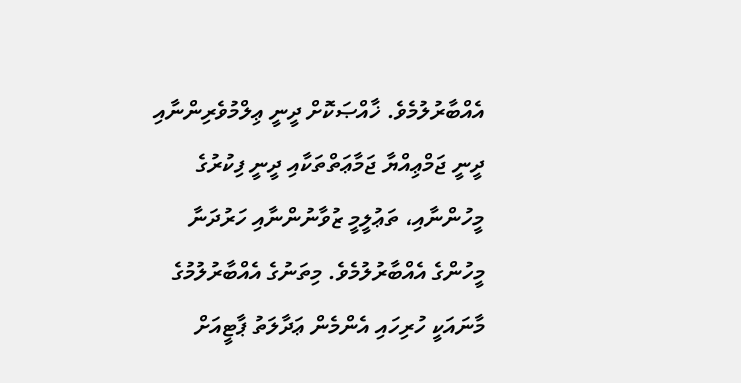އެއްބާރުލުމެވެ. ޚާއްޞަކޮށް ދީނީ ޢިލްމުވެރިންނާއި ދީނީ ޖަމްޢިއްޔާ ޖަމާޢަތްތަކާއި ދީނީ ފިކުރުގެ މީހުންނާއި، ތަޢުލީމީ ޒުވާނުންނާއި ހަރުދަނާ މީހުންގެ އެއްބާރުލުމެވެ. މިތަނުގެ އެއްބާރުލުމުގެ މާނައަކީ ހުރިހައި އެންމެން ޢަދާލަތު ޕާޓީއަށް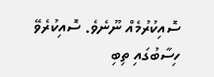ސޮއިކުރުމެއް ނޫނެވެ. ސޮއިކުރެވޭ ހިސާބުގައި ތިބި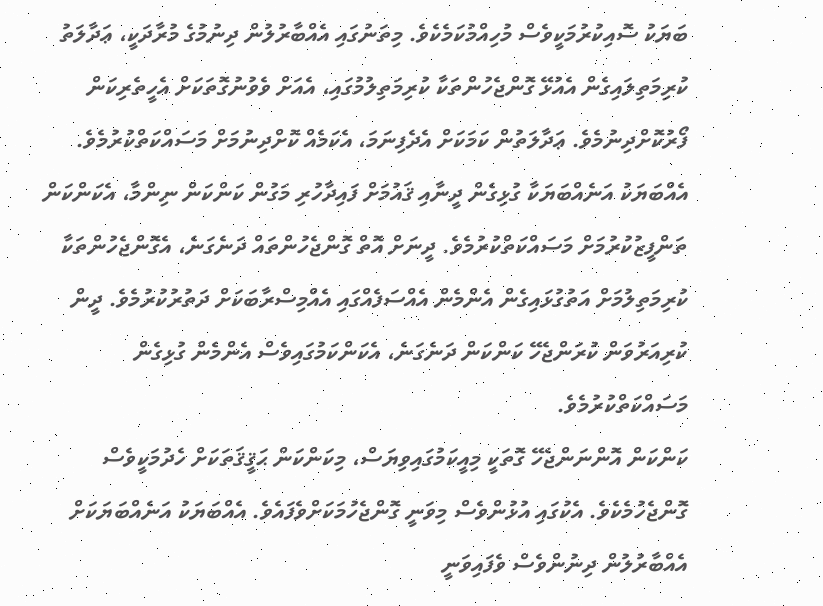ބަޔަކު ސޮއިކުރުމަކީވެސް މުހިއްމުކަމެކެވެ. މިތަނުގައި އެއްބާރުލުން ދިނުމުގެ މުރާދަކީ، ޢަދާލަތު ކުރިމަތިލައިގެން އެއުޅޭ ގޮންޖެހުންތަކާ ކުރިމަތިލުމުގައި، އެއަށް ވެވުނުގޮތަކަށް އެހީތެރިކަން ފޯރުކޮށްދިނުމެވެ. ޢަދާލަތުން ކަމަކަށް އެދެފިނަމަ، އެކަމެއް ކޮށްދިނުމަށް މަސައްކަތްކުރުމެވެ. އެއްބަޔަކު އަނެއްބަޔަކާ ގުޅިގެން ދީނާއި ޤައުމަށް ފައިދާހުރި މަގުން ކަންކަން ނިންމާ، އެކަންކަން ތަންފީޒުކުރުމަށް މަސައްކަތްކުރުމެވެ. ދީނަށް އޮތް ގޮންޖެހުންތައް ދަނެގަނެ، އެގޮންޖެހުންތަކާ ކުރިމަތިލުމަށް އަތުގުޅައިގެން އެންމެން އެއްސަފެއްގައި އެއްމިސްރާބަކަށް ދަތުރުކުރުމެވެ. ދީން ކުރިއަރުވަން ކުރަންޖެހޭ ކަންކަން ދަނެގަނެ، އެކަންކަމުގައިވެސް އެންމެން ގުޅިގެން މަސައްކަތްކުރުމެވެ.
ކަންކަން އޮންނަންޖެހޭ ގޮތަކީ މިއީކަމުގައިވިޔަސް، މިކަންކަން ޙަޤީޤަތަކަށް ހެދުމަކީވެސް ގޮންޖެހުމެކެވެ. އެކުގައި އުޅުންވެސް މިވަނީ ގޮންޖެހުމަކަށްވެފައެވެ. އެއްބަޔަކު އަނެއްބަޔަކަށް އެއްބާރުލުން ދިނުންވެސް ވެފައިވަނީ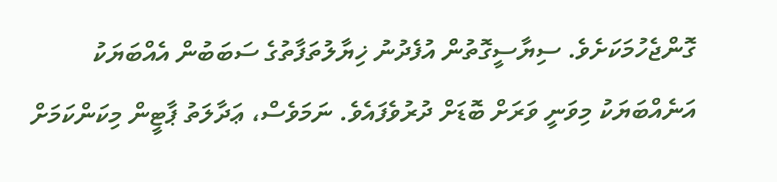ގޮންޖެހުމަކަށެވެ. ސިޔާސީގޮތުން އުފެދުނު ޚިޔާލުތަފާތުގެ ސަބަބުން އެއްބަޔަކު އަނެއްބަޔަކު މިވަނީ ވަރަށް ބޮޑަށް ދުރުވެފައެވެ. ނަމަވެސް، ޢަދާލަތު ޕާޓީން މިކަންކަމަށް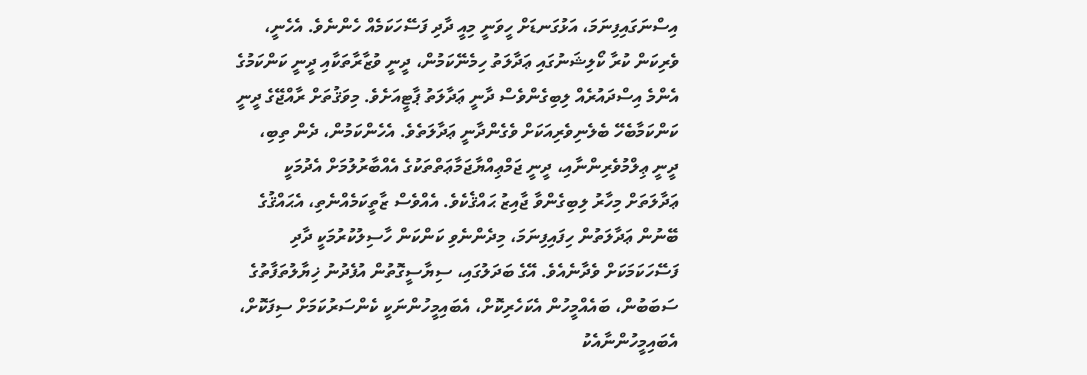އިސްނަގައިފިނަމަ، އަޅުގަނޑަށް ހީވަނީ މިއީ ދާދި ފަސޭހަކަމެއް ހެންނެވެ. އެހެނީ، ވެރިކަން ކުރާ ކޯލިޝަނުގައި ޢަދާލަތު ހިމެނޭކަމުން، ދީނީ ވުޒާރާތަކާއި ދީނީ ކަންކަމުގެ އެންމެ އިސްދައުރެއް ލިބިގެންވެސް ދާނީ ޢަދާލަތު ޕާޓީއަށެވެ. މިވަޤުތަށް ރާއްޖޭގެ ދީނީ ކަންކަމާބެހޭ ބެލެނިވެރިއަކަށް ވެގެންދާނީ ޢަދާލަތެވެ. އެހެންކަމުން، ދެން ތިބި، ދީނީ ޢިލްމުވެރިންނާއި، ދީނީ ޖަމްޢިއްޔާޖަމާޢަތްތަކުގެ އެއްބާރުލުމަށް އެދުމަކީ ޢަދާލަތަށް މިހާރު ލިބިގެންވާ ޖާއިޒު ޙައްޤެކެވެ. އެއްވެސް ޒާތީކަމެއްނެތި، އެޙައްޤުގެ ބޭނުން ޢަދާލަތުން ހިފައިފިނަމަ، މިދެންނެވި ކަންކަން ހާސިލުކުރުމަކީ ދާދި ފަސޭހަކަމަކަށް ވެދާނެއެވެ. އޭގެ ބަދަލުގައި، ސިޔާސީގޮތުން އުފެދުނު ޚިޔާލުތަފާތުގެ ސަބަބުން، ބައެއްމީހުން އެކަހެރިކޮށް، އެބައިމީހުންނަކީ ކެންސަރުކަމަށް ސިފަކޮށް، އެބައިމީހުންނާއެކު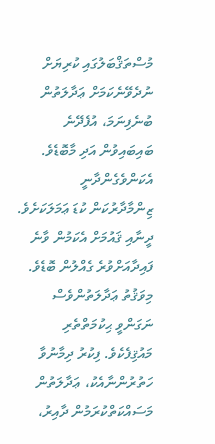މުސްތަޤްބަލުގައި ކުރިޔަށް ނުދެވޭނެކަމަށް ޢަދާލަތުން ބުނެފިނަމަ، އުފެދޭނެ ބައިބައިވުން އަދި މާބޮޑެވެ. އެކަންވެގެންދާނީ ޒިންމާދާރުކަން ކުޑަ ޢަމަލަކަށެވެ. ދީނާއި ޤައުމަށް އެކަމުން ވާނެ ފައިދާއަށްވުރެ ގެއްލުން ބޮޑެވެ.
މިވަޤުތު ޢަދާލަތުންވެސް ނަގަންވީ ޙިކުމަތްތެރި މައުޤިފެކެވެ. ފިކުރު ދިމާނުވާ ހަތުރުންނާއެކު، ޢަދާލަތުން މަސައްކަތްކުރަމުން ދާއިރު،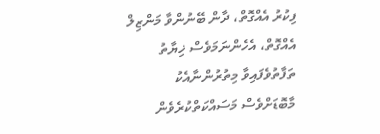ފިކުރު އެއްގޮތް، ދާން ބޭނުންވާ މަންޒިލް އެއްގޮތް، އެހެންނަމަވެސް ޚިޔާތު ތަފާތުވެފައިވާ މިތުރުންނާއެކު މާބޮޑަށްވެސް މަސައްކަތްކުރެވެން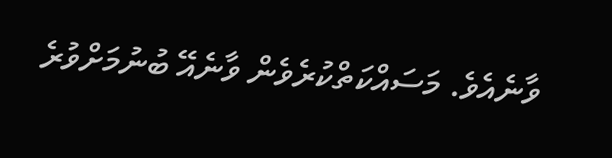ވާނެއެވެ. މަސައްކަތްކުރެވެން ވާނެއޭ ބުނުމަށްވުރެ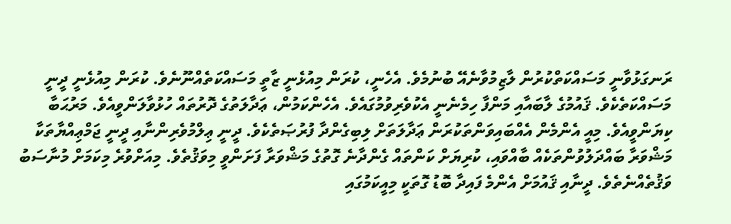ރަނގަޅުވާނީ މަސައްކަތްކުރުން ލާޒިމުވާނެއޭ ބުނުމެވެ. އެހެނީ، ކުރަން މިއުޅެނީ ޒާތީ މަސައްކަތެއްނޫނެވެ. ކުރަން މިއުޅެނީ ދީނީ މަސައްކަތެކެވެ. ޤައުމުގެ ލާބައާއި މަންފާ ހިމެނެނީ އެކުވެރިވުމުގައެވެ. އެހެންކަމުން، ޢަދާލަތުގެ ދޮރުތައް ހުޅުވާލަންވީއެވެ. މަރުޙަބާ ކިޔަންވީއެވެ. މިއީ އެންމެން އެއްބައިވަންތަކުރަން ޢަދާލަތަށް ލިބިގެންދާ ފުރުޞަތެކެވެ. ދީނީ ޢިލްމުވެރިންނާއި ދީނީ ޖަމްޢިއްޔާތަކާ މަޝްވަރާ ބައްދަލުވުންތަކެއް ބާއްވައި، ކުރިޔަށް ކަންތައް ގެންދާނެ ގޮތުގެ މަޝްވަރާ ފަށަންވީ މިވަޤުތެވެ. މިއަށްވުރެ މިކަމަށް މުނާސަބު ވަޤުތެއްނެތެވެ. ދީނާއި ޤައުމަށް އެންމެ ފައިދާ ބޮޑު ގޮތަކީ މިއީކަމުގައި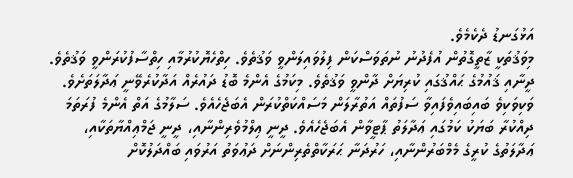އަޅުގަނޑު ދެކެމެވެ.
މިވަޤުތަކީ ޒާތީގޮތުން އުފެދުނު ނުތަވަސްކަން ފިލުވައިލަންވީ ވަޤުތެވެ. ހިތްހެޔޮކުރުމާއި ހިތްސާފުކުރަންވީ ވަޤުތެވެ. ދީނާއި ޤައުމުގެ ޙައްޤުގައި ކުރިޔަށް ދާންވީ ވަޤުތެވެ. މިކަމުގެ އެންމެ ބޮޑު ދައުރެއް އަދާކުރެވޭނީ ޢަދާލަތަށެވެ. ވަކިވަކިވެ ބައިބައިވެފައިވާ ސަފުތައް އަތުރާލަން މަސައްކަތްކުރަން އެބަޖެހެއެވެ. ސަލާމުގެ އަތް އެންމެ ފުރަތަމަ ދިއްކުރާ ބަޔަކު ކަމުގައި ޢަދާލަތު ޕާޓީވާން އެބަޖެހެއެވެ. ދީނީ ޢިލްމުވެރިންނާއި، ދީނީ ޖަމްޢިއްޔާތަކާއި، ޢަދާލަތުގެ ކުރީގެ މެމްބަރުންނާއި، ހަރުދަނާ ޙަރަކާތްތެރިންނަށް ދަޢުވަތު އަރުވައި ބައްދަލުކޮށް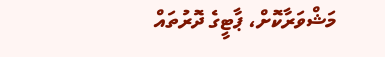މަޝްވަރާކޮށް، ޕާޓީގެ ދޮރުތައް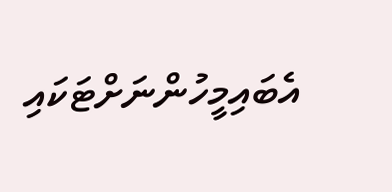އެބައިމީހުންނަށްޓަކައި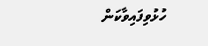ހުޅުވިފައިވާކަން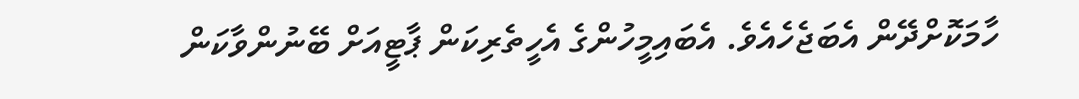ހާމަކޮށްދޭން އެބަޖެހެއެވެ. އެބައިމީހުންގެ އެހީތެރިކަން ޕާޓީއަށް ބޭނުންވާކަން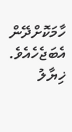ހާމަކޮށްދޭން އެބަޖެހެއެވެ.
ޚިޔާލު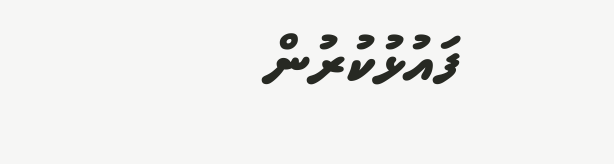ފައުޅުކުރުން